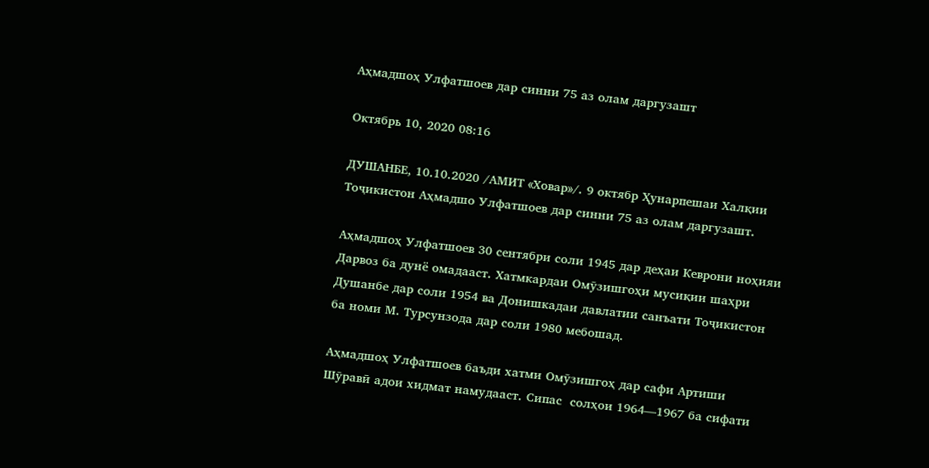Аҳмадшоҳ Улфатшоев дар синни 75 аз олам даргузашт

Октябрь 10, 2020 08:16

ДУШАНБЕ, 10.10.2020 /АМИТ «Ховар»/. 9 октябр Ҳунарпешаи Халқии Тоҷикистон Аҳмадшо Улфатшоев дар синни 75 аз олам даргузашт.

Аҳмадшоҳ Улфатшоев 30 сентябри соли 1945 дар деҳаи Кеврони ноҳияи Дарвоз ба дунё омадааст. Хатмкардаи Омӯзишгоҳи мусиқии шаҳри Душанбе дар соли 1954 ва Донишкадаи давлатии санъати Тоҷикистон ба номи М. Турсунзода дар соли 1980 мебошад.

Аҳмадшоҳ Улфатшоев баъди хатми Омӯзишгоҳ дар сафи Артиши Шӯравӣ адои хидмат намудааст. Сипас  солҳои 1964—1967 ба сифати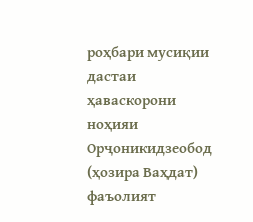роҳбари мусиқии дастаи ҳаваскорони ноҳияи Орҷоникидзеобод (ҳозира Ваҳдат) фаъолият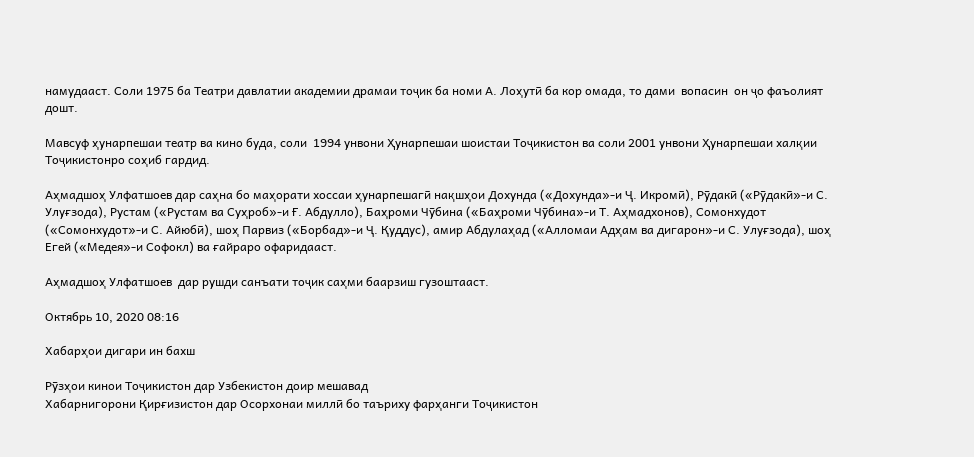намудааст. Соли 1975 ба Театри давлатии академии драмаи тоҷик ба номи А. Лоҳутӣ ба кор омада, то дами  вопасин  он ҷо фаъолият дошт.

Мавсуф ҳунарпешаи театр ва кино буда, соли  1994 унвони Ҳунарпешаи шоистаи Тоҷикистон ва соли 2001 унвони Ҳунарпешаи халқии Тоҷикистонро соҳиб гардид.

Аҳмадшоҳ Улфатшоев дар саҳна бо маҳорати хоссаи ҳунарпешагӣ нақшҳои Дохунда («Дохунда»-и Ҷ. Икромӣ), Рӯдакӣ («Рӯдакӣ»-и С. Улуғзода), Рустам («Рустам ва Суҳроб»-и Ғ. Абдулло), Баҳроми Чӯбина («Баҳроми Чӯбина»-и Т. Аҳмадхонов), Сомонхудот («Сомонхудот»-и С. Айюбӣ), шоҳ Парвиз («Борбад»-и Ҷ. Қуддус), амир Абдулаҳад («Алломаи Адҳам ва дигарон»-и С. Улуғзода), шоҳ Егей («Медея»-и Софокл) ва ғайраро офаридааст.

Аҳмадшоҳ Улфатшоев  дар рушди санъати тоҷик саҳми баарзиш гузоштааст.

Октябрь 10, 2020 08:16

Хабарҳои дигари ин бахш

Рӯзҳои кинои Тоҷикистон дар Узбекистон доир мешавад
Хабарнигорони Қирғизистон дар Осорхонаи миллӣ бо таъриху фарҳанги Тоҷикистон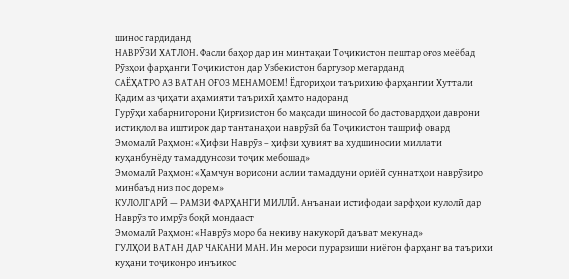шинос гардиданд
НАВРӮЗИ ХАТЛОН. Фасли баҳор дар ин минтақаи Тоҷикистон пештар оғоз меёбад
Рӯзҳои фарҳанги Тоҷикистон дар Узбекистон баргузор мегарданд
САЁҲАТРО АЗ ВАТАН ОҒОЗ МЕНАМОЕМ! Ёдгориҳои таърихию фарҳангии Хуттали Қадим аз ҷиҳати аҳамияти таърихӣ ҳамто надоранд
Гурӯҳи хабарнигорони Қирғизистон бо мақсади шиносоӣ бо дастовардҳои даврони истиқлол ва иштирок дар тантанаҳои наврӯзӣ ба Тоҷикистон ташриф овард
Эмомалӣ Раҳмон: «Ҳифзи Наврӯз – ҳифзи ҳувият ва худшиносии миллати куҳанбунёду тамаддунсози тоҷик мебошад»
Эмомалӣ Раҳмон: «Ҳамчун ворисони аслии тамаддуни ориёӣ суннатҳои наврӯзиро минбаъд низ пос дорем»
КУЛОЛГАРӢ — РАМЗИ ФАРҲАНГИ МИЛЛӢ. Анъанаи истифодаи зарфҳои кулолӣ дар Наврӯз то имрӯз боқӣ мондааст
Эмомалӣ Раҳмон: «Наврӯз моро ба некиву накукорӣ даъват мекунад»
ГУЛҲОИ ВАТАН ДАР ЧАКАНИ МАН. Ин мероси пурарзиши ниёгон фарҳанг ва таърихи куҳани тоҷиконро инъикос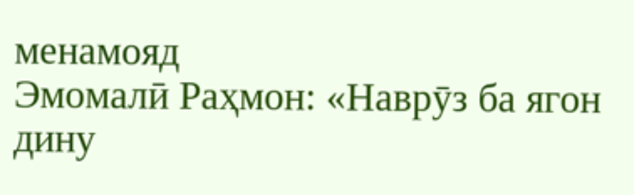менамояд
Эмомалӣ Раҳмон: «Наврӯз ба ягон дину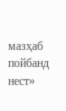мазҳаб пойбанд нест»